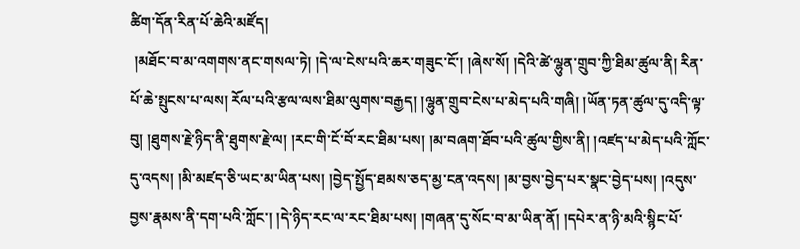ཚིག་དོན་རིན་པོ་ཆེའི་མཛོད།
 །མཐོང་བ་མ་འགགས་ནང་གསལ་ཏེ། །དེ་ལ་ངེས་པའི་ཆར་གཟུང་ངོ་། །ཞེས་སོ། །དེའི་ཚེ་ལྷུན་གྲུབ་ཀྱི་ཐིམ་ཚུལ་ནི། རིན་པོ་ཆེ་སྤུངས་པ་ལས། རོལ་པའི་རྩལ་ལས་ཐིམ་ལུགས་བརྒྱད། །ལྷུན་གྲུབ་ངེས་པ་མེད་པའི་གཞི། །ཡོན་ཏན་ཚུལ་དུ་འདི་ལྟ་བུ། །ཐུགས་རྗེ་ཉིད་ནི་ཐུགས་རྗེ་ལ། །རང་གི་ངོ་བོ་རང་ཐིམ་པས། །མ་བཞག་ཐོབ་པའི་ཚུལ་གྱིས་ནི། །འཛད་པ་མེད་པའི་ཀློང་དུ་འདས། །མི་མཛད་ཅི་ཡང་མ་ཡིན་པས། །བྱེད་སྤྱོད་ཐམས་ཅད་མྱ་ངན་འདས། །མ་བྱས་བྱེད་པར་སྣང་བྱེད་པས། །འདུས་བྱས་རྣམས་ནི་དག་པའི་ཀློང་། །དེ་ཉིད་རང་ལ་རང་ཐིམ་པས། །གཞན་དུ་སོང་བ་མ་ཡིན་ནོ། །དཔེར་ན་ཉི་མའི་སྙིང་པོ་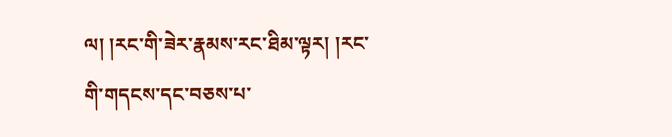ལ། །རང་གི་ཟེར་རྣམས་རང་ཐིམ་ལྟར། །རང་གི་གདངས་དང་བཅས་པ་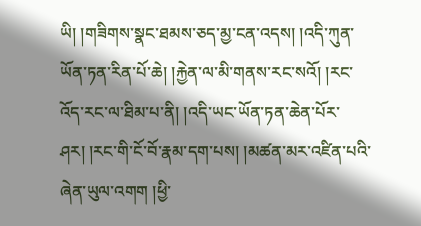ཡི། །གཟིགས་སྣང་ཐམས་ཅད་མྱ་ངན་འདས། །འདི་ཀུན་ཡོན་ཏན་རིན་པོ་ཆེ། །རྐྱེན་ལ་མི་གནས་རང་སའོ། །རང་འོད་རང་ལ་ཐིམ་པ་ནི། །འདི་ཡང་ཡོན་ཏན་ཆེན་པོར་ཤར། །རང་གི་ངོ་བོ་རྣམ་དག་པས། །མཚན་མར་འཛིན་པའི་ཞེན་ཡུལ་འགག །ཕྱི་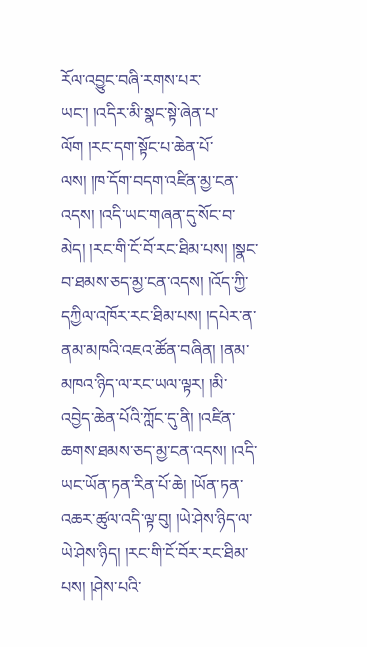རོལ་འབྱུང་བཞི་རགས་པར་ཡང་། །འདིར་མི་སྣང་སྟེ་ཞེན་པ་ལོག །རང་དག་སྟོང་པ་ཆེན་པོ་ལས། །ཁ་དོག་བདག་འཛིན་མྱ་ངན་འདས། །འདི་ཡང་གཞན་དུ་སོང་བ་མེད། །རང་གི་ངོ་བོ་རང་ཐིམ་པས། །སྣང་བ་ཐམས་ཅད་མྱ་ངན་འདས། །འོད་ཀྱི་དཀྱིལ་འཁོར་རང་ཐིམ་པས། །དཔེར་ན་ནམ་མཁའི་འཇའ་ཚོན་བཞིན། །ནམ་མཁའ་ཉིད་ལ་རང་ཡལ་ལྟར། །མི་འབྱེད་ཆེན་པོའི་ཀློང་དུ་ནི། །འཛིན་ཆགས་ཐམས་ཅད་མྱ་ངན་འདས། །འདི་ཡང་ཡོན་ཏན་རིན་པོ་ཆེ། །ཡོན་ཏན་འཆར་ཚུལ་འདི་ལྟ་བུ། །ཡེ་ཤེས་ཉིད་ལ་ཡེ་ཤེས་ཉིད། །རང་གི་ངོ་བོར་རང་ཐིམ་པས། །ཤེས་པའི་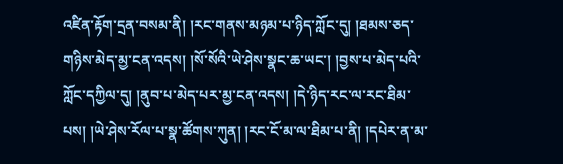འཛིན་རྟོག་དྲན་བསམ་ནི། །རང་གནས་མཉམ་པ་ཉིད་ཀློང་དུ། །ཐམས་ཅད་གཉིས་མེད་མྱ་ངན་འདས། །སོ་སོའི་ཡེ་ཤེས་སྣང་ཆ་ཡང་། །བྱས་པ་མེད་པའི་ཀློང་དཀྱིལ་དུ། །ནུབ་པ་མེད་པར་མྱ་ངན་འདས། །དེ་ཉིད་རང་ལ་རང་ཐིམ་པས། །ཡེ་ཤེས་རོལ་པ་སྣ་ཚོགས་ཀུན། །རང་ངོ་མ་ལ་ཐིམ་པ་ནི། །དཔེར་ན་མ་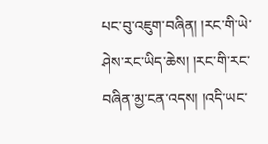པང་བུ་འཇུག་བཞིན། །རང་གི་ཡེ་ཤེས་རང་ཡིད་ཆེས། །རང་གི་རང་བཞིན་མྱ་ངན་འདས། །འདི་ཡང་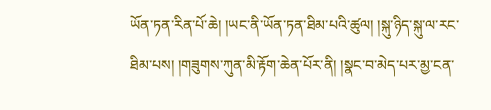ཡོན་ཏན་རིན་པོ་ཆེ། །ཡང་ནི་ཡོན་ཏན་ཐིམ་པའི་ཚུལ། །སྐུ་ཉིད་སྐུ་ལ་རང་ཐིམ་པས། །གཟུགས་ཀུན་མི་རྟོག་ཆེན་པོར་ནི། །སྣང་བ་མེད་པར་མྱ་ངན་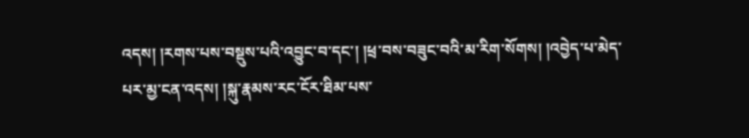འདས། །རགས་པས་བསྡུས་པའི་འབྱུང་བ་དང་། །ཕྲ་བས་བཟུང་བའི་མ་རིག་སོགས། །འབྱེད་པ་མེད་པར་མྱ་ངན་འདས། །སྐུ་རྣམས་རང་ངོར་ཐིམ་པས་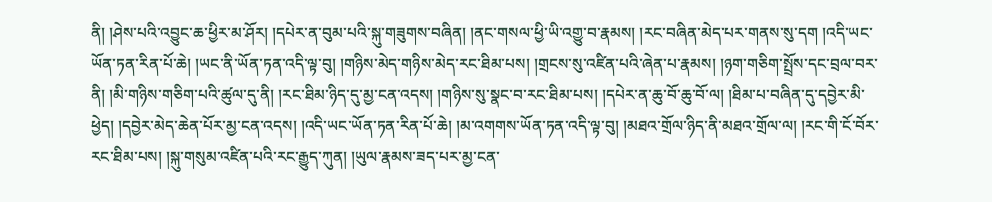ནི། །ཤེས་པའི་འབྱུང་ཆ་ཕྱིར་མ་ཤོར། །དཔེར་ན་བུམ་པའི་སྐུ་གཟུགས་བཞིན། །ནང་གསལ་ཕྱི་ཡི་འགྱུ་བ་རྣམས། །རང་བཞིན་མེད་པར་གནས་སུ་དག །འདི་ཡང་ཡོན་ཏན་རིན་པོ་ཆེ། །ཡང་ནི་ཡོན་ཏན་འདི་ལྟ་བུ། །གཉིས་མེད་གཉིས་མེད་རང་ཐིམ་པས། །གྲངས་སུ་འཛིན་པའི་ཞེན་པ་རྣམས། །ཉག་གཅིག་སྤྲོས་དང་བྲལ་བར་ནི། །མི་གཉིས་གཅིག་པའི་ཚུལ་དུ་ནི། །རང་ཐིམ་ཉིད་དུ་མྱ་ངན་འདས། །གཉིས་སུ་སྣང་བ་རང་ཐིམ་པས། །དཔེར་ན་ཆུ་བོ་ཆུ་བོ་ལ། །ཐིམ་པ་བཞིན་དུ་དབྱེར་མི་ཕྱེད། །དབྱེར་མེད་ཆེན་པོར་མྱ་ངན་འདས། །འདི་ཡང་ཡོན་ཏན་རིན་པོ་ཆེ། །མ་འགགས་ཡོན་ཏན་འདི་ལྟ་བུ། །མཐའ་གྲོལ་ཉིད་ནི་མཐའ་གྲོལ་ལ། །རང་གི་ངོ་བོར་རང་ཐིམ་པས། །སྐུ་གསུམ་འཛིན་པའི་རང་རྒྱུད་ཀུན། །ཡུལ་རྣམས་ཟད་པར་མྱ་ངན་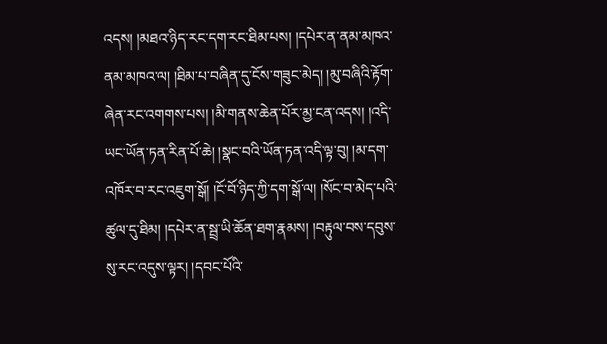འདས། །མཐའ་ཉིད་རང་དག་རང་ཐིམ་པས། །དཔེར་ན་ནམ་མཁའ་ནམ་མཁའ་ལ། །ཐིམ་པ་བཞིན་དུ་ངོས་གཟུང་མེད། །མུ་བཞིའི་རྟོག་ཞེན་རང་འགགས་པས། །མི་གནས་ཆེན་པོར་མྱ་ངན་འདས། །འདི་ཡང་ཡོན་ཏན་རིན་པོ་ཆེ། །སྣང་བའི་ཡོན་ཏན་འདི་ལྟ་བུ། །མ་དག་འཁོར་བ་རང་འཇུག་སྒོ། །ངོ་བོ་ཉིད་ཀྱི་དག་སྒོ་ལ། །སོང་བ་མེད་པའི་ཚུལ་དུ་ཐིམ། །དཔེར་ན་སྦྲ་ཡི་ཆོན་ཐག་རྣམས། །བརྟུལ་བས་དབུས་སུ་རང་འདུས་ལྟར། །དབང་པོའི་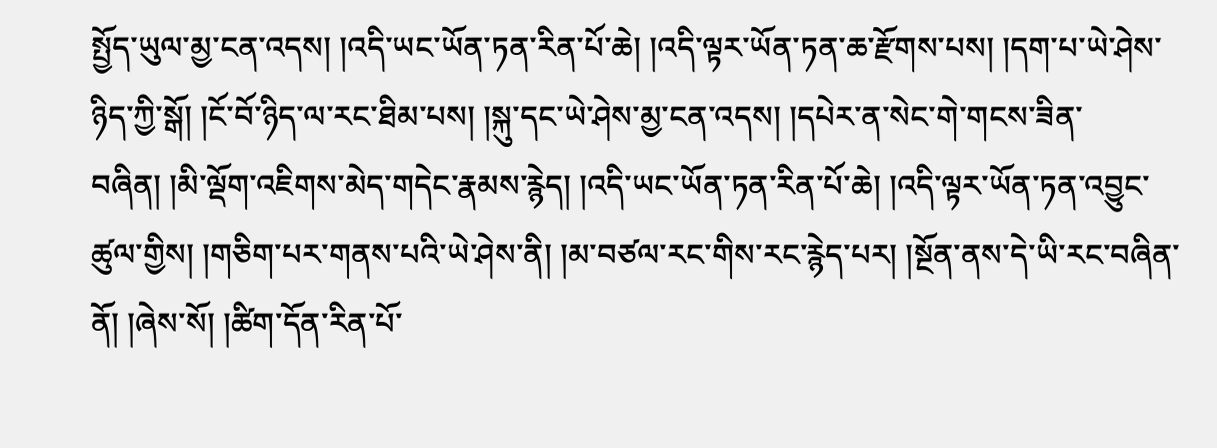སྤྱོད་ཡུལ་མྱ་ངན་འདས། །འདི་ཡང་ཡོན་ཏན་རིན་པོ་ཆེ། །འདི་ལྟར་ཡོན་ཏན་ཆ་རྫོགས་པས། །དག་པ་ཡེ་ཤེས་ཉིད་ཀྱི་སྒོ། །ངོ་བོ་ཉིད་ལ་རང་ཐིམ་པས། །སྐུ་དང་ཡེ་ཤེས་མྱ་ངན་འདས། །དཔེར་ན་སེང་གེ་གངས་ཟིན་བཞིན། །མི་ལྡོག་འཇིགས་མེད་གདེང་རྣམས་རྙེད། །འདི་ཡང་ཡོན་ཏན་རིན་པོ་ཆེ། །འདི་ལྟར་ཡོན་ཏན་འབྱུང་ཚུལ་གྱིས། །གཅིག་པར་གནས་པའི་ཡེ་ཤེས་ནི། །མ་བཙལ་རང་གིས་རང་རྙེད་པར། །སྔོན་ནས་དེ་ཡི་རང་བཞིན་ནོ། །ཞེས་སོ། །ཚིག་དོན་རིན་པོ་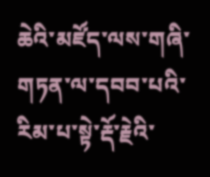ཆེའི་མཛོད་ལས་གཞི་གཏན་ལ་དབབ་པའི་རིམ་པ་སྟེ་རྡོ་རྗེའི་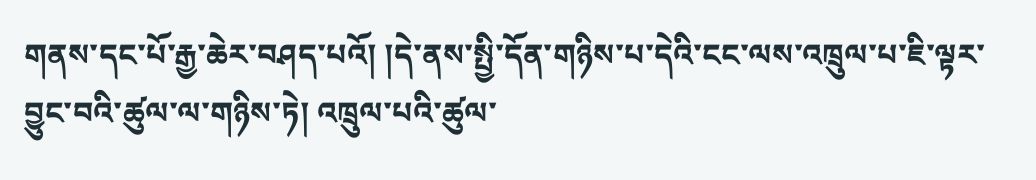གནས་དང་པོ་རྒྱ་ཆེར་བཤད་པའོ། །དེ་ནས་སྤྱི་དོན་གཉིས་པ་དེའི་ངང་ལས་འཁྲུལ་པ་ཇི་ལྟར་བྱུང་བའི་ཚུལ་ལ་གཉིས་ཏེ། འཁྲུལ་པའི་ཚུལ་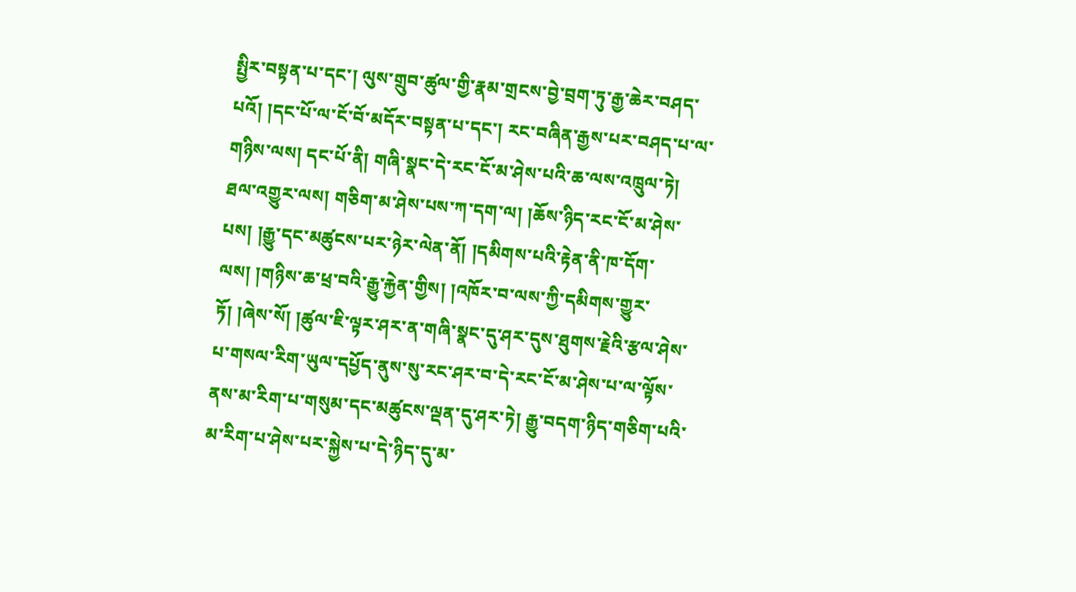སྤྱིར་བསྟན་པ་དང་། ལུས་གྲུབ་ཚུལ་གྱི་རྣམ་གྲངས་བྱེ་བྲག་ཏུ་རྒྱ་ཆེར་བཤད་པའོ། །དང་པོ་ལ་ངོ་བོ་མདོར་བསྟན་པ་དང་། རང་བཞིན་རྒྱས་པར་བཤད་པ་ལ་གཉིས་ལས། དང་པོ་ནི། གཞི་སྣང་དེ་རང་ངོ་མ་ཤེས་པའི་ཆ་ལས་འཁྲུལ་ཏེ། ཐལ་འགྱུར་ལས། གཅིག་མ་ཤེས་པས་ཀ་དག་ལ། །ཆོས་ཉིད་རང་ངོ་མ་ཤེས་པས། །རྒྱུ་དང་མཚུངས་པར་ཉེར་ལེན་ནོ། །དམིགས་པའི་རྟེན་ནི་ཁ་དོག་ལས། །གཉིས་ཆ་ཕྲ་བའི་རྒྱུ་རྐྱེན་གྱིས། །འཁོར་བ་ལས་ཀྱི་དམིགས་གྱུར་ཏོ། །ཞེས་སོ། །ཚུལ་ཇི་ལྟར་ཤར་ན་གཞི་སྣང་དུ་ཤར་དུས་ཐུགས་རྗེའི་རྩལ་ཤེས་པ་གསལ་རིག་ཡུལ་དཔྱོད་ནུས་སུ་རང་ཤར་བ་དེ་རང་ངོ་མ་ཤེས་པ་ལ་ལྟོས་ནས་མ་རིག་པ་གསུམ་དང་མཚུངས་ལྡན་དུ་ཤར་ཏེ། རྒྱུ་བདག་ཉིད་གཅིག་པའི་མ་རིག་པ་ཤེས་པར་སྐྱེས་པ་དེ་ཉིད་དུ་མ་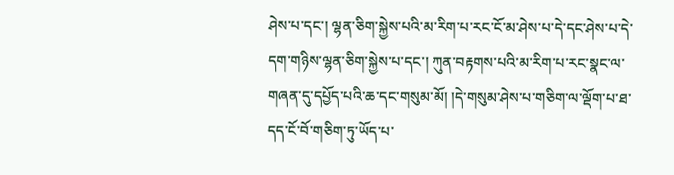ཤེས་པ་དང་། ལྷན་ཅིག་སྐྱེས་པའི་མ་རིག་པ་རང་ངོ་མ་ཤེས་པ་དེ་དང་ཤེས་པ་དེ་དག་གཉིས་ལྷན་ཅིག་སྐྱེས་པ་དང་། ཀུན་བརྟགས་པའི་མ་རིག་པ་རང་སྣང་ལ་གཞན་དུ་དཔྱོད་པའི་ཆ་དང་གསུམ་མོ། །དེ་གསུམ་ཤེས་པ་གཅིག་ལ་ལྡོག་པ་ཐ་དད་ངོ་བོ་གཅིག་ཏུ་ཡོད་པ་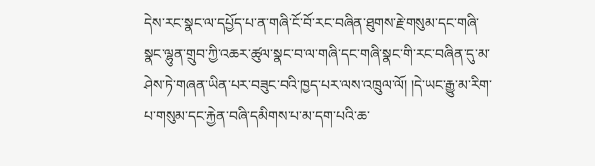དེས་རང་སྣང་ལ་དཔྱོད་པ་ན་གཞི་ངོ་བོ་རང་བཞིན་ཐུགས་རྗེ་གསུམ་དང་གཞི་སྣང་ལྷུན་གྲུབ་ཀྱི་འཆར་ཚུལ་སྣང་བ་ལ་གཞི་དང་གཞི་སྣང་གི་རང་བཞིན་དུ་མ་ཤེས་ཏེ་གཞན་ཡིན་པར་བཟུང་བའི་ཁྱད་པར་ལས་འཁྲུལ་ལོ། །དེ་ཡང་རྒྱུ་མ་རིག་པ་གསུམ་དང་རྐྱེན་བཞི་དམིགས་པ་མ་དག་པའི་ཆ་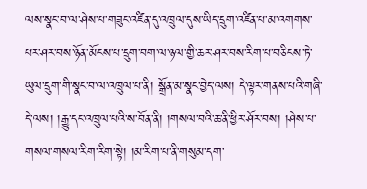ལས་སྣང་བ་ལ་ཤེས་པ་གཟུང་འཛིན་དུ་འཁྲུལ་དུས་ཡིད་དྲུག་འཛིན་པ་མ་འགགས་པར་ཤར་བས་ཉོན་མོངས་པ་དྲུག་བག་ལ་ཉལ་གྱི་ཆར་ཤར་བས་རིག་པ་བཅིངས་ཏེ་ཡུལ་དྲུག་གི་སྣང་བ་ལ་འཁྲུལ་པ་ནི། སྒྲོན་མ་སྣང་བྱེད་ལས། དེ་ལྟར་གནས་པའི་གཞི་དེ་ལས། །རྒྱུ་དང་འཁྲུལ་པའི་ས་བོན་ནི། །གསལ་བའི་ཆ་ནི་ཕྱིར་ཤོར་བས། །ཤེས་པ་གསལ་གསལ་རིག་རིག་སྟེ། །མ་རིག་པ་ནི་གསུམ་དག་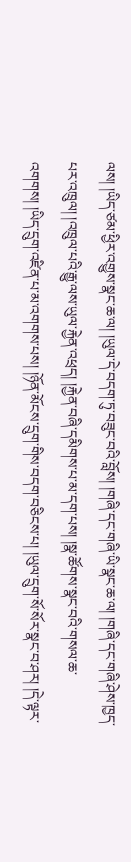ལས། །ཡིད་ཙམ་ཕྱིར་འགྱུས་སྣང་ཆ་ལ། །ཡུལ་དེ་བདག་ཏུ་བཟུང་བའི་བློས། །གཞི་དང་གཞི་ཡི་སྣང་ཆ་ལ། །གཞི་དང་གཞི་ཤེས་ཁྱད་པར་འཁྲུལ། །འཁྲུལ་པའི་རྒྱུ་ལས་ཡུལ་རྐྱེན་འཕྲད། །རྐྱེན་བཞི་དམིགས་པ་མ་དག་པས། །སྣ་ཚོགས་སྣང་བའི་གསལ་ཆ་འགགས། །ཡིད་དྲུག་འཛིན་པ་མ་འགགས་པས། །ཉོན་མོངས་དྲུག་གིས་བདག་བཅིངས་པ། །ཡུལ་དྲུག་སོ་སོར་སྣང་བ་ཤར། །དེ་ལྟར་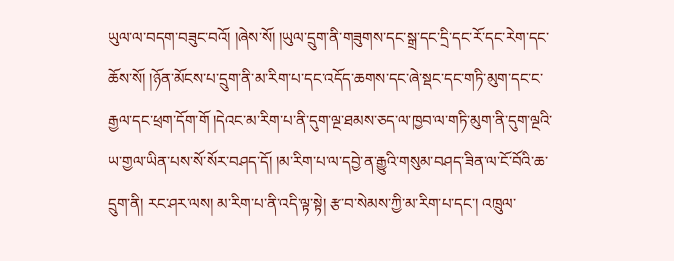ཡུལ་ལ་བདག་བཟུང་བའོ། །ཞེས་སོ། །ཡུལ་དྲུག་ནི་གཟུགས་དང་སྒྲ་དང་དྲི་དང་རོ་དང་རེག་དང་ཆོས་སོ། །ཉོན་མོངས་པ་དྲུག་ནི་མ་རིག་པ་དང་འདོད་ཆགས་དང་ཞེ་སྡང་དང་གཏི་མུག་དང་ང་རྒྱལ་དང་ཕྲག་དོག་གོ །དེའང་མ་རིག་པ་ནི་དུག་ལྔ་ཐམས་ཅད་ལ་ཁྱབ་ལ་གཏི་མུག་ནི་དུག་ལྔའི་ཡ་གྱལ་ཡིན་པས་སོ་སོར་བཤད་དོ། །མ་རིག་པ་ལ་དབྱེ་ན་རྒྱུའི་གསུམ་བཤད་ཟིན་ལ་ངོ་བོའི་ཆ་དྲུག་ནི། རང་ཤར་ལས། མ་རིག་པ་ནི་འདི་ལྟ་སྟེ། རྩ་བ་སེམས་ཀྱི་མ་རིག་པ་དང་། འཁྲུལ་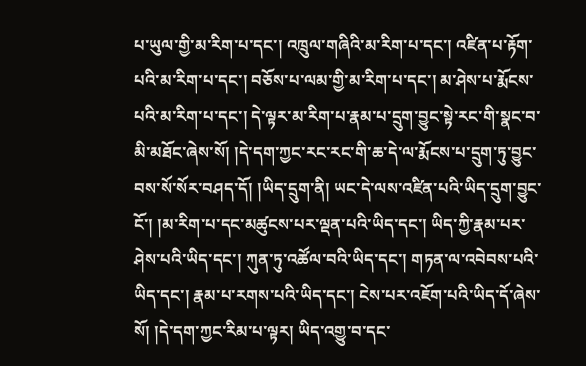པ་ཡུལ་གྱི་མ་རིག་པ་དང་། འཁྲུལ་གཞིའི་མ་རིག་པ་དང་། འཛིན་པ་རྟོག་པའི་མ་རིག་པ་དང་། བཅོས་པ་ལམ་གྱི་མ་རིག་པ་དང་། མ་ཤེས་པ་རྨོངས་པའི་མ་རིག་པ་དང་། དེ་ལྟར་མ་རིག་པ་རྣམ་པ་དྲུག་བྱུང་སྟེ་རང་གི་སྣང་བ་མི་མཐོང་ཞེས་སོ། །དེ་དག་ཀྱང་རང་རང་གི་ཆ་དེ་ལ་རྨོངས་པ་དྲུག་ཏུ་བྱུང་བས་སོ་སོར་བཤད་དོ། །ཡིད་དྲུག་ནི། ཡང་དེ་ལས་འཛིན་པའི་ཡིད་དྲུག་བྱུང་ངོ་། །མ་རིག་པ་དང་མཚུངས་པར་ལྡན་པའི་ཡིད་དང་། ཡིད་ཀྱི་རྣམ་པར་ཤེས་པའི་ཡིད་དང་། ཀུན་ཏུ་འཚོལ་བའི་ཡིད་དང་། གཏན་ལ་འབེབས་པའི་ཡིད་དང་། རྣམ་པ་རགས་པའི་ཡིད་དང་། ངེས་པར་འཇོག་པའི་ཡིད་དོ་ཞེས་སོ། །དེ་དག་ཀྱང་རིམ་པ་ལྟར། ཡིད་འགྱུ་བ་དང་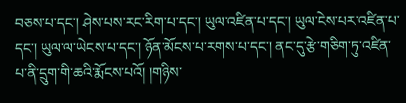བཅས་པ་དང་། ཤེས་པས་རང་རིག་པ་དང་། ཡུལ་འཛིན་པ་དང་། ཡུལ་ངེས་པར་འཛིན་པ་དང་། ཡུལ་ལ་ཡེངས་པ་དང་། ཉོན་མོངས་པ་རགས་པ་དང་། ནང་དུ་རྩེ་གཅིག་ཏུ་འཛིན་པ་ནི་དྲུག་གི་ཆའི་རྨོངས་པའོ། །གཉིས་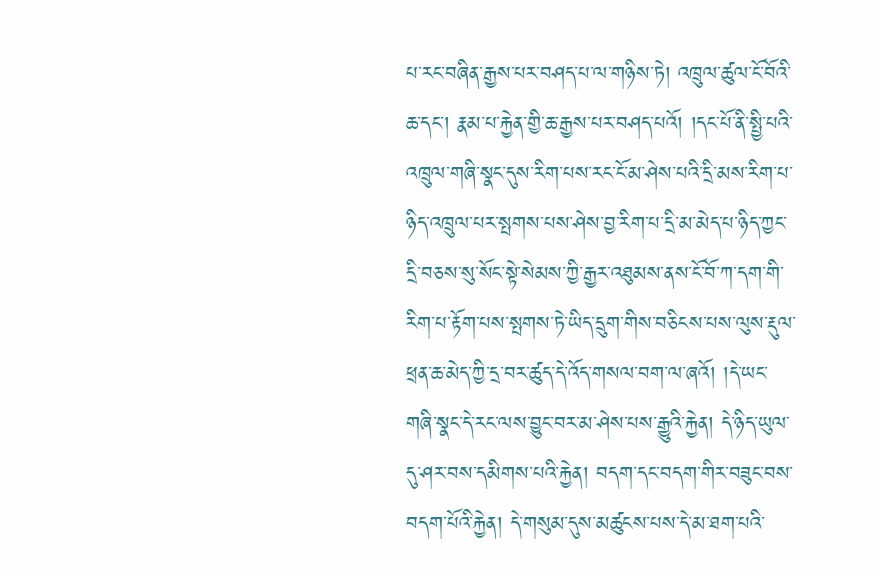པ་རང་བཞིན་རྒྱས་པར་བཤད་པ་ལ་གཉིས་ཏེ། འཁྲུལ་ཚུལ་ངོ་བོའི་ཆ་དང་། རྣམ་པ་རྐྱེན་གྱི་ཆ་རྒྱས་པར་བཤད་པའོ། །དང་པོ་ནི་སྤྱི་པའི་འཁྲུལ་གཞི་སྣང་དུས་རིག་པས་རང་ངོ་མ་ཤེས་པའི་དྲི་མས་རིག་པ་ཉིད་འཁྲུལ་པར་སྤགས་པས་ཤེས་བྱ་རིག་པ་དྲི་མ་མེད་པ་ཉིད་ཀྱང་དྲི་བཅས་སུ་སོང་སྟེ་སེམས་ཀྱི་རྒྱར་འཐུམས་ནས་ངོ་བོ་ཀ་དག་གི་རིག་པ་རྟོག་པས་སྤགས་ཏེ་ཡིད་དྲུག་གིས་བཅིངས་པས་ལུས་རྡུལ་ཕྲན་ཆ་མེད་ཀྱི་དྲ་བར་ཚུད་དེ་འོད་གསལ་བག་ལ་ཞའོ། །དེ་ཡང་གཞི་སྣང་དེ་རང་ལས་བྱུང་བར་མ་ཤེས་པས་རྒྱུའི་རྐྱེན། དེ་ཉིད་ཡུལ་དུ་ཤར་བས་དམིགས་པའི་རྐྱེན། བདག་དང་བདག་གིར་བཟུང་བས་བདག་པོའི་རྐྱེན། དེ་གསུམ་དུས་མཚུངས་པས་དེ་མ་ཐག་པའི་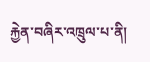རྐྱེན་བཞིར་འཁྲུལ་པ་ནི།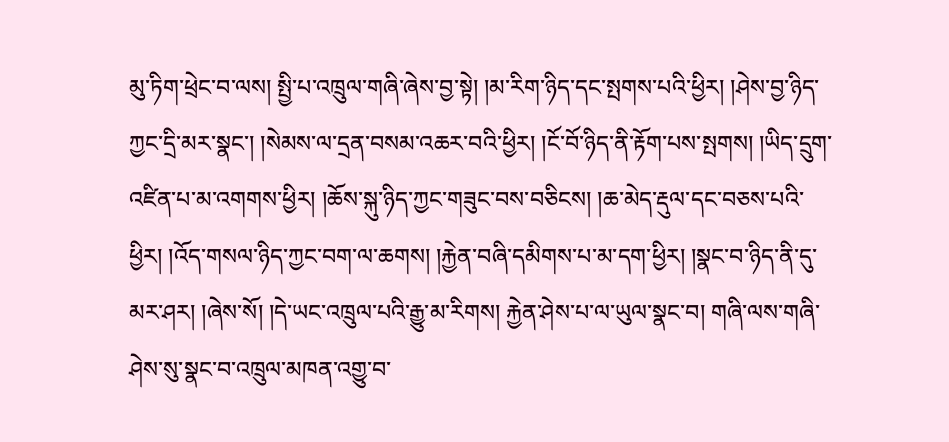མུ་ཏིག་ཕྲེང་བ་ལས། སྤྱི་པ་འཁྲུལ་གཞི་ཞེས་བྱ་སྟེ། །མ་རིག་ཉིད་དང་སྤགས་པའི་ཕྱིར། །ཤེས་བྱ་ཉིད་ཀྱང་དྲི་མར་སྣང་། །སེམས་ལ་དྲན་བསམ་འཆར་བའི་ཕྱིར། །ངོ་བོ་ཉིད་ནི་རྟོག་པས་སྤགས། །ཡིད་དྲུག་འཛིན་པ་མ་འགགས་ཕྱིར། །ཆོས་སྐུ་ཉིད་ཀྱང་གཟུང་བས་བཅིངས། །ཆ་མེད་རྡུལ་དང་བཅས་པའི་ཕྱིར། །འོད་གསལ་ཉིད་ཀྱང་བག་ལ་ཆགས། །རྐྱེན་བཞི་དམིགས་པ་མ་དག་ཕྱིར། །སྣང་བ་ཉིད་ནི་དུ་མར་ཤར། །ཞེས་སོ། །དེ་ཡང་འཁྲུལ་པའི་རྒྱུ་མ་རིགས། རྐྱེན་ཤེས་པ་ལ་ཡུལ་སྣང་བ། གཞི་ལས་གཞི་ཤེས་སུ་སྣང་བ་འཁྲུལ་མཁན་འགྱུ་བ་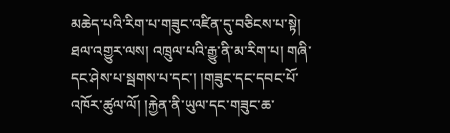མཆེད་པའི་རིག་པ་གཟུང་འཛིན་དུ་བཅིངས་པ་སྟེ། ཐལ་འགྱུར་ལས། འཁྲུལ་པའི་རྒྱུ་ནི་མ་རིག་པ། གཞི་དང་ཤེས་པ་སྦགས་པ་དང་། །གཟུང་དང་དབང་པོ་འཁོར་ཚུལ་ལོ། །རྐྱེན་ནི་ཡུལ་དང་གཟུང་ཆ་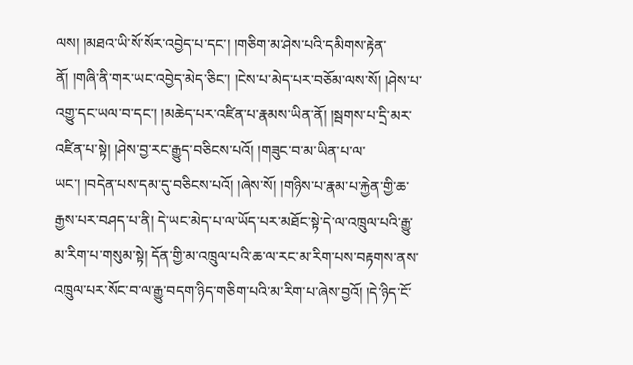ལས། །མཐའ་ཡི་སོ་སོར་འབྱེད་པ་དང་། །གཅིག་མ་ཤེས་པའི་དམིགས་རྟེན་ནོ། །གཞི་ནི་གར་ཡང་འབྱེད་མེད་ཅིང་། །ངེས་པ་མེད་པར་བཅོམ་ལས་སོ། །ཤེས་པ་འགྱུ་དང་ཡལ་བ་དང་། །མཆེད་པར་འཛིན་པ་རྣམས་ཡིན་ནོ། །སྦགས་པ་དྲི་མར་འཛིན་པ་སྟེ། །ཤེས་བྱ་རང་རྒྱུད་བཅིངས་པའོ། །གཟུང་བ་མ་ཡིན་པ་ལ་ཡང་། །བདེན་པས་དམ་དུ་བཅིངས་པའོ། །ཞེས་སོ། །གཉིས་པ་རྣམ་པ་རྐྱེན་གྱི་ཆ་རྒྱས་པར་བཤད་པ་ནི། དེ་ཡང་མེད་པ་ལ་ཡོད་པར་མཐོང་སྟེ་དེ་ལ་འཁྲུལ་པའི་རྒྱུ་མ་རིག་པ་གསུམ་སྟེ། དོན་གྱི་མ་འཁྲུལ་པའི་ཆ་ལ་རང་མ་རིག་པས་བརྟགས་ནས་འཁྲུལ་པར་སོང་བ་ལ་རྒྱུ་བདག་ཉིད་གཅིག་པའི་མ་རིག་པ་ཞེས་བྱའོ། །དེ་ཉིད་ངོ་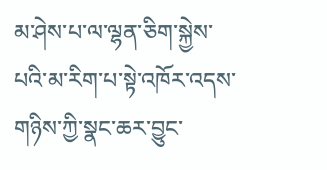མ་ཤེས་པ་ལ་ལྷན་ཅིག་སྐྱེས་པའི་མ་རིག་པ་སྟེ་འཁོར་འདས་གཉིས་ཀྱི་སྣང་ཆར་བྱུང་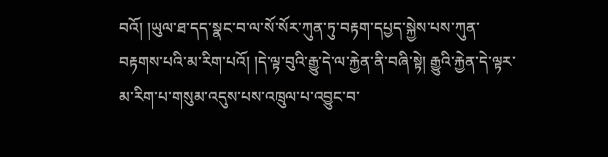བའོ། །ཡུལ་ཐ་དད་སྣང་བ་ལ་སོ་སོར་ཀུན་ཏུ་བརྟག་དཔྱད་སྐྱེས་པས་ཀུན་བརྟགས་པའི་མ་རིག་པའོ། །དེ་ལྟ་བུའི་རྒྱུ་དེ་ལ་རྐྱེན་ནི་བཞི་སྟེ། རྒྱུའི་རྐྱེན་དེ་ལྟར་མ་རིག་པ་གསུམ་འདུས་པས་འཁྲུལ་པ་འབྱུང་བ་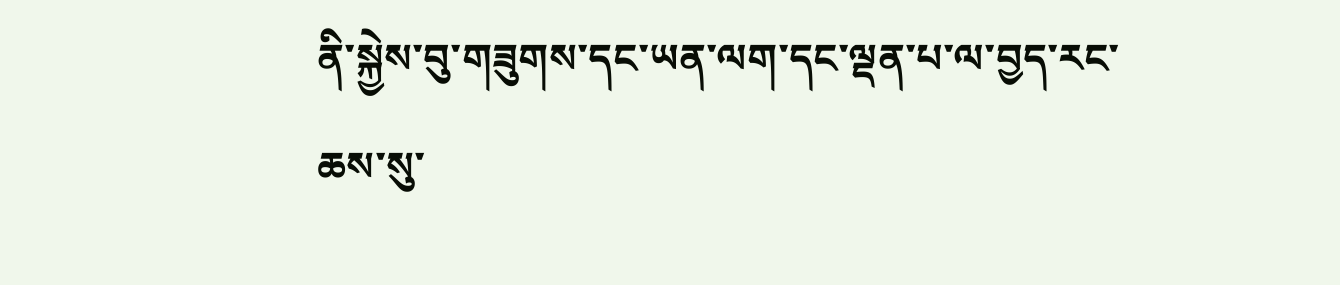ནི་སྐྱེས་བུ་གཟུགས་དང་ཡན་ལག་དང་ལྡན་པ་ལ་བྱད་རང་ཆས་སུ་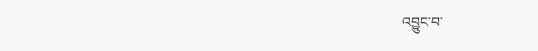འབྱུང་བ་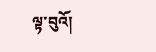ལྟ་བུའོ།